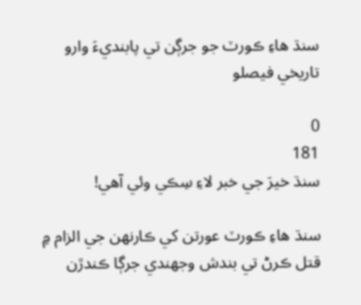سنڌ هاءِ ڪورٽ جو جرڳن تي پابنديءَ وارو تاريخي فيصلو

0
181
سنڌ خيرَ جي خبر لاءِ سِڪي وئي آهي!

سنڌ هاءِ ڪورٽ عورتن کي ڪارنهن جي الزام ۾ قتل ڪرڻ تي بندش وجهندي جرڳا ڪندڙن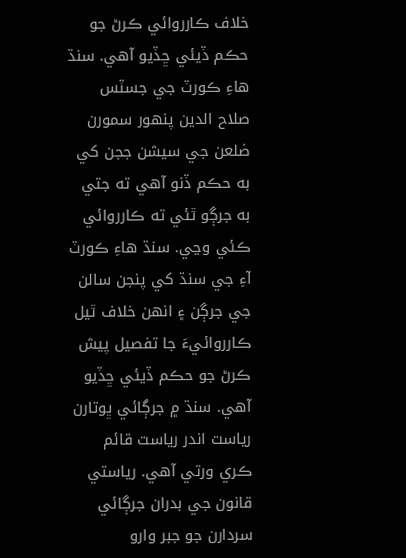خلاف ڪارروائي ڪرڻ جو حڪم ڏيئي ڇڏيو آهي. سنڌ هاءِ ڪورٽ جي جسٽس صلاح الدين پنهور سمورن ضلعن جي سيشن ججن کي به حڪم ڏنو آهي ته جتي به جرڳو ٿئي ته ڪارروائي ڪئي وڃي. سنڌ هاءِ ڪورٽ آءِ جي سنڌ کي پنجن سالن جي جرڳن ۽ انهن خلاف ٿيل ڪارروائيءَ جا تفصيل پيش ڪرڻ جو حڪم ڏيئي ڇڏيو آهي. سنڌ ۾ جرڳائي ڀوتارن رياست اندر رياست قائم ڪري ورتي آهي. رياستي قانون جي بدران جرڳائي سردارن جو جبر وارو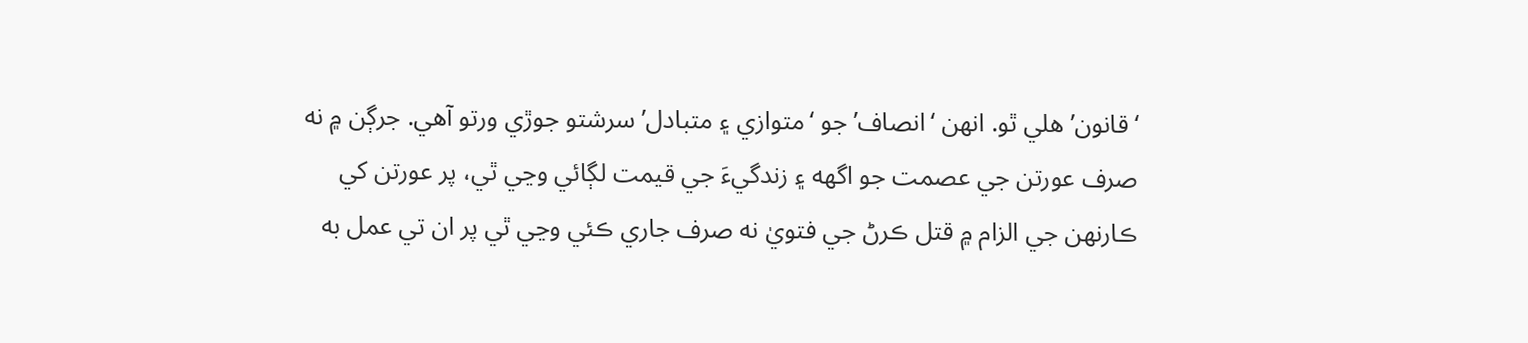‘قانون’ هلي ٿو. انهن ‘انصاف’ جو ‘متوازي ۽ متبادل’ سرشتو جوڙي ورتو آهي. جرڳن ۾ نه صرف عورتن جي عصمت جو اگهه ۽ زندگيءَ جي قيمت لڳائي وڃي ٿي، پر عورتن کي ڪارنهن جي الزام ۾ قتل ڪرڻ جي فتويٰ نه صرف جاري ڪئي وڃي ٿي پر ان تي عمل به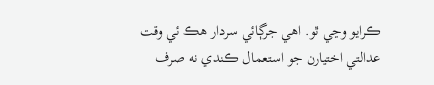ڪرايو وڃي ٿو. اهي جرڳائي سردار هڪ ئي وقت عدالتي اختيارن جو استعمال ڪندي نه صرف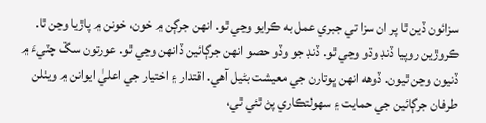سزائون ڏين ٿا پر ان سزا تي جبري عمل به ڪرايو وڃي ٿو. انهن جرڳن ۾ خون، خونن ۾ پاڙيا وڃن ٿا. ڪروڙين روپيا ڏنڊ وڌو وڃي ٿو. ڏنڊ جو وڏو حصو انهن جرڳائين ڏانهن وڃي ٿو. عورتون سڱ چٽيءَ ۾ ڏنيون وڃن ٿيون. ڏوهه انهن ڀوتارن جي معيشت بڻيل آهي. اقتدار ۽ اختيار جي اعليٰ ايوانن ۾ ويٺلن طرفان جرڳائين جي حمايت ۽ سهولتڪاري پڻ ٿئي ٿي،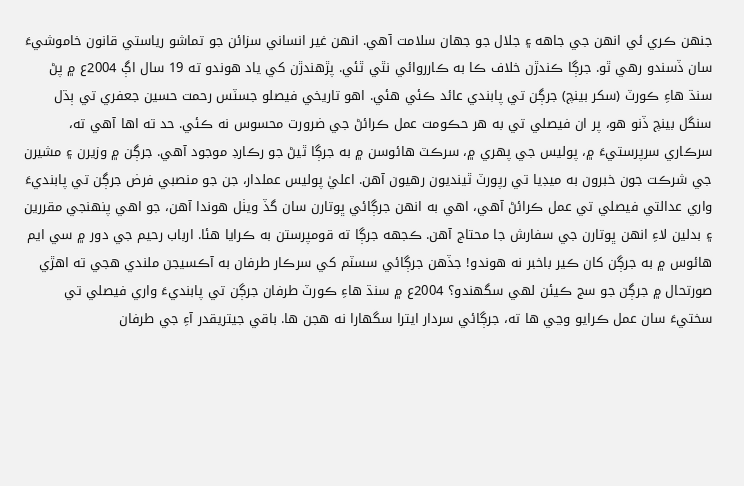جنهن ڪري ئي انهن جي جاهه ۽ جلال جو جهان سلامت آهي. انهن غير انساني سزائن جو تماشو رياستي قانون خاموشيءَ سان ڏسندو رهي ٿو. جرڳا ڪندڙن خلاف ڪا به ڪارروائي نٿي ٿئي. پڙهندڙن کي ياد هوندو ته 19 سال اڳ 2004ع ۾ پڻ سنڌ هاءِ ڪورٽ (سکر بينچ) جرڳن تي پابندي عائد ڪئي هئي. اهو تاريخي فيصلو جسٽس رحمت حسين جعفري تي ٻڌل سنگل بينچ ڏنو هو، پر ان فيصلي تي به هر حڪومت عمل ڪرائڻ جي ضرورت محسوس نه ڪئي. حد ته اها آهي ته، سرڪاري سرپرستيءَ ۾، پوليس جي پهري ۾، سرڪٽ هائوسن ۾ به جرڳا ٿيڻ جو رڪارڊ موجود آهي. جرڳن ۾ وزيرن ۽ مشيرن جي شرڪت جون خبرون به ميڊيا تي رپورٽ ٿينديون رهيون آهن. اعليٰ پوليس عملدار، جن جو منصبي فرض جرڳن تي پابنديءَ واري عدالتي فيصلي تي عمل ڪرائڻ آهي، اهي به انهن جرڳائي ڀوتارن سان گڏ ويٺل هوندا آهن، جو اهي پنهنجي مقررين ۽ بدلين لاءِ انهن ڀوتارن جي سفارش جا محتاج آهن. ڪجهه جرڳا ته قومپرستن به ڪرايا هئا. ارباب رحيم جي دور ۾ سي ايم هائوس ۾ به جرڳن کان ڪير باخبر نه هوندو! جڏهن جرڳائي سسٽم کي سرڪار طرفان به آڪسيجن ملندي هجي ته اهڙي صورتحال ۾ جرڳن جو سج ڪيئن لهي سگهندو؟ 2004ع ۾ سنڌ هاءِ ڪورٽ طرفان جرڳن تي پابنديءَ واري فيصلي تي سختيءَ سان عمل ڪرايو وڃي ها ته، جرڳائي سردار ايترا سگهارا نه هجن ها. باقي جيتريقدر آءِ جي طرفان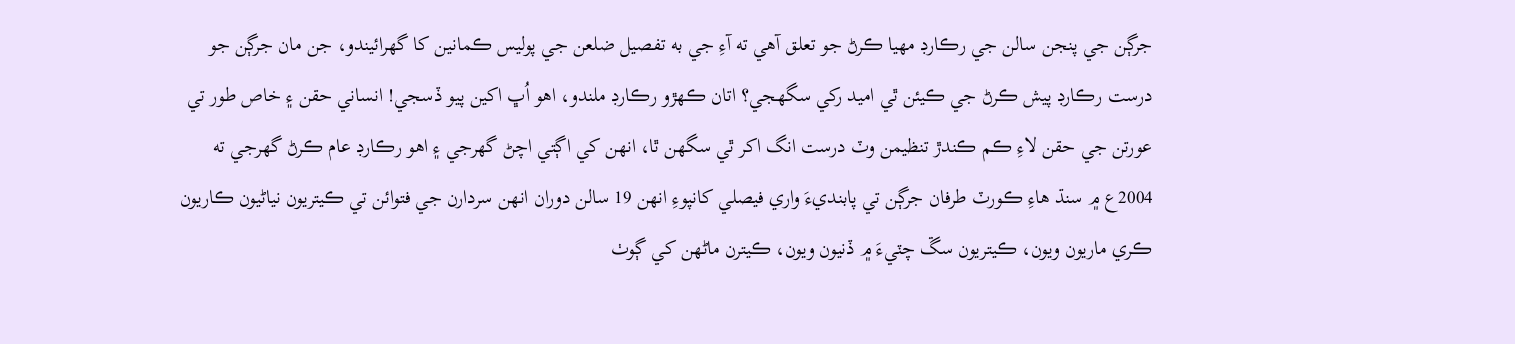جرڳن جي پنجن سالن جي رڪارڊ مهيا ڪرڻ جو تعلق آهي ته آءِ جي به تفصيل ضلعن جي پوليس ڪمانين کا گهرائيندو، جن مان جرڳن جو درست رڪارڊ پيش ڪرڻ جي ڪيئن ٿي اميد رکي سگهجي؟ اتان ڪهڙو رڪارڊ ملندو، اهو اُڀ اکين پيو ڏسجي! انساني حقن ۽ خاص طور تي عورتن جي حقن لاءِ ڪم ڪندڙ تنظيمن وٽ درست انگ اکر ٿي سگهن ٿا، انهن کي اڳتي اچڻ گهرجي ۽ اهو رڪارڊ عام ڪرڻ گهرجي ته 2004ع ۾ سنڌ هاءِ ڪورٽ طرفان جرڳن تي پابنديءَ واري فيصلي کانپوءِ انهن 19 سالن دوران انهن سردارن جي فتوائن تي ڪيتريون نياڻيون ڪاريون ڪري ماريون ويون، ڪيتريون سڱ چٽيءَ ۾ ڏنيون ويون، ڪيترن ماڻهن کي ڳوٺ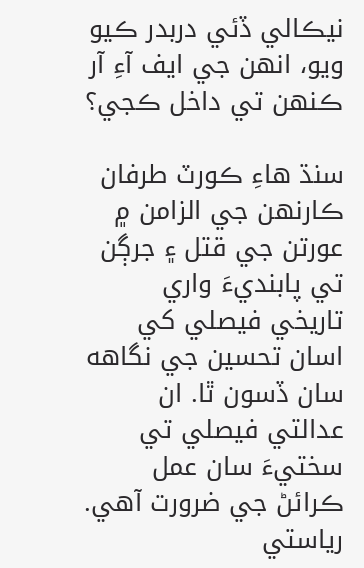نيڪالي ڏئي دربدر ڪيو ويو، انهن جي ايف آءِ آر ڪنهن تي داخل ڪجي؟

سنڌ هاءِ ڪورٽ طرفان ڪارنهن جي الزامن ۾ عورتن جي قتل ۽ جرڳن تي پابنديءَ واري تاريخي فيصلي کي اسان تحسين جي نگاهه سان ڏسون ٿا. ان عدالتي فيصلي تي سختيءَ سان عمل ڪرائڻ جي ضرورت آهي. رياستي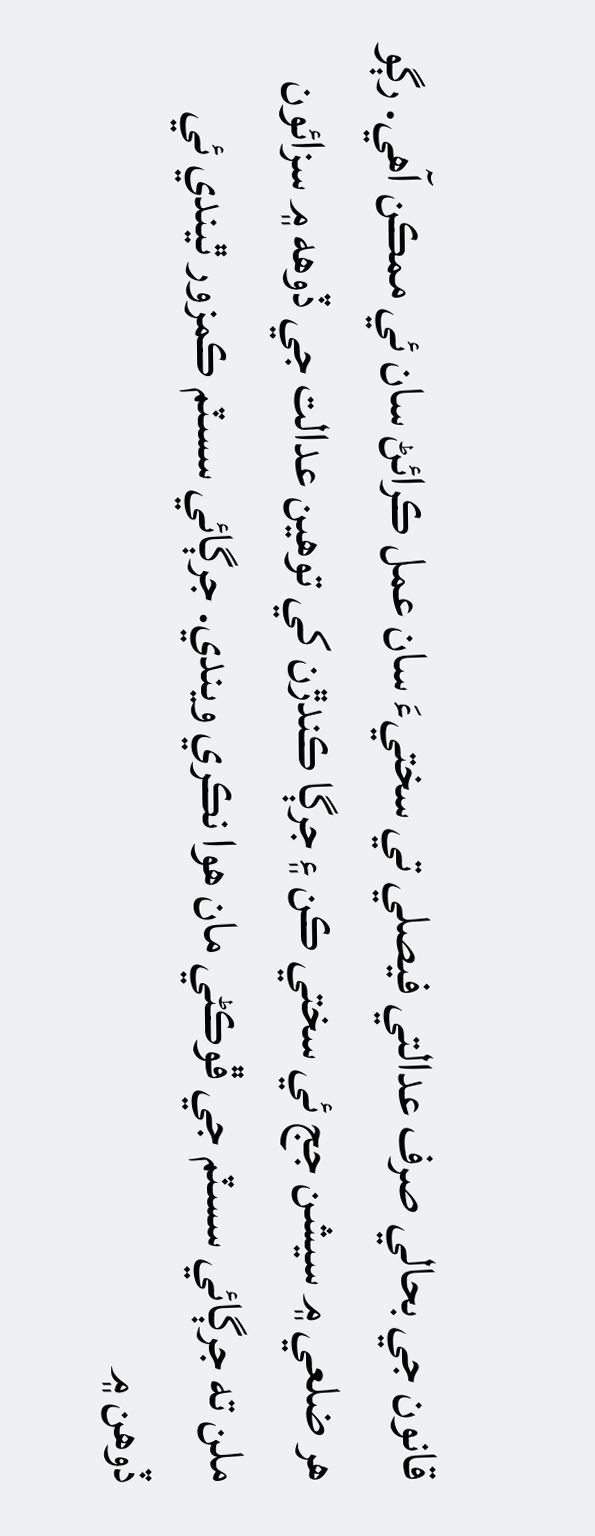قانون جي بحالي صرف عدالتي فيصلي تي سختيءَ سان عمل ڪرائڻ سان ئي ممڪن آهي. رڳو هر ضلعي ۾ سيشن جج ئي سختي ڪن ۽ جرڳا ڪندڙن کي توهين عدالت جي ڏوهه ۾ سزائون ملن ته جرڳائي سسٽم جي ڦوڪڻي مان هوا نڪري ويندي. جرڳائي سسٽم ڪمزور ٿيندي ئي ڏوهن ۾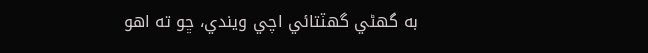به گهڻي گهٽتائي اچي ويندي، ڇو ته اهو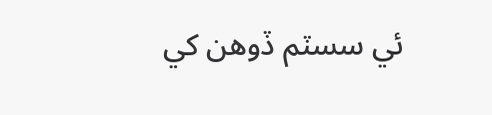ئي سسٽم ڏوهن کي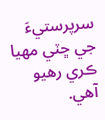سرپرستيءَ جي ڇٽي مهيا ڪري رهيو آهي.